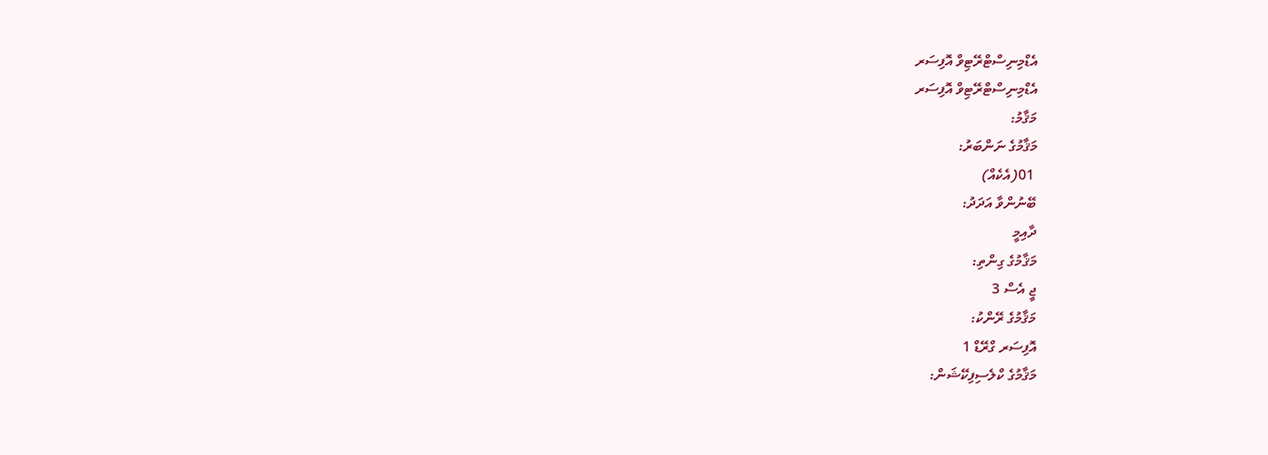އެޑްމިނިސްޓްރޭޓިވް އޮފިސަރ
އެޑްމިނިސްޓްރޭޓިވް އޮފިސަރ
މަޤާމު:
މަޤާމުގެ ނަންބަރު:
 01(އެކެއް)
ބޭނުންވާ އަދަދު:
ދާއިމީ
މަޤާމުގެ ގިންތި:
ޖީ އެސް 3
މަޤާމުގެ ރޭންކު:
އޮފިސަރ ގްރޭޑް 1
މަޤާމުގެ ކްލެސިފިކޭޝަން: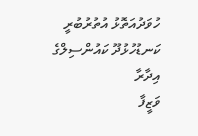ހުވަދުއަތޮޅު އުތުރުބުރީ ކަނޑުހުޅުދޫ ކައުންސިލްގެ އިދާރާ
ވަޒީފާ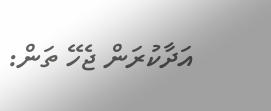އަދާކުރަން ޖެހޭ ތަން: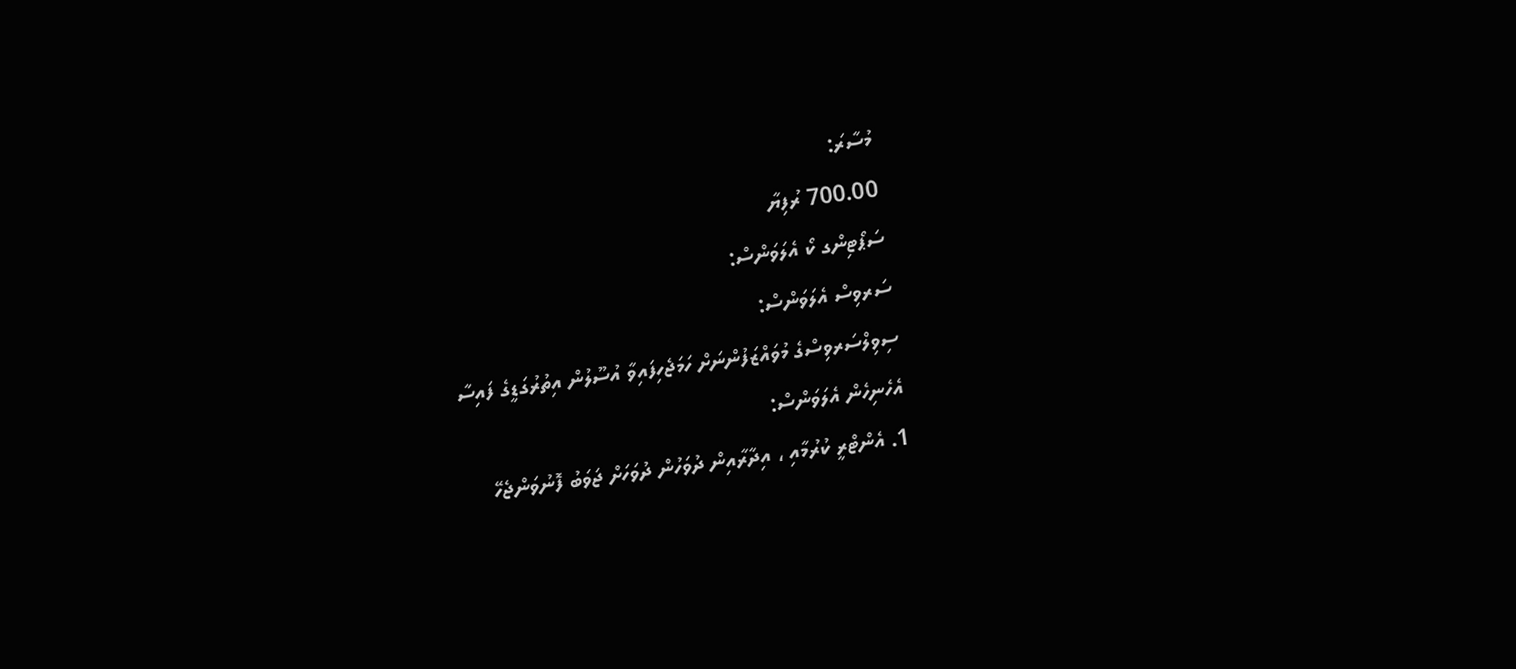މުސާރަ:
700.00 ރުފިޔާ
ސަޕޯޓިންގ ކޯ އެލަވަންސް:
ސަރވިސް އެލަވަންސް:
ސިވިލްސަރވިސްގެ މުވައްޒަފުންނަށް ހަމަޖެހިފައިވާ އުސޫލުން އިތުރުގަޑީގެ ފައިސާ
އެހެނިހެން އެލަވަންސް:
1. އެންޓްރީ ކުރުމާއި ، އިދާރާއިން ދުވަހުން ދުވަހަށް ޖަވަބު ފޮނުވަންޖެހޭ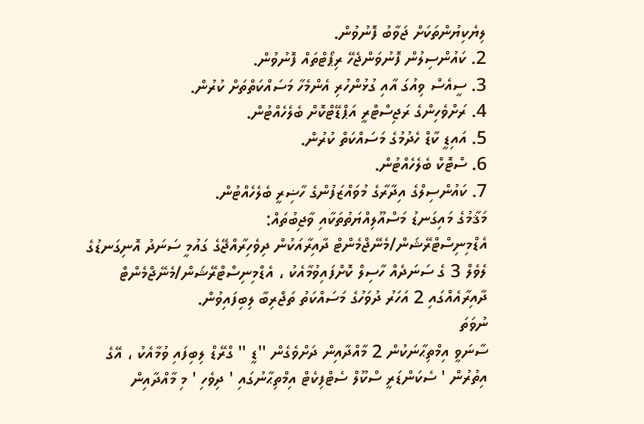ލިޔެކިޔުންތަކަށް ޖަވާބު ފޮނުވުން.
2. ކައުންސިލުން ފޮނުވަންޖެހޭ ރިޕޯޓްތައް ފޮނުވުން.
3. ސީއެސް ވިއުގަ އާއި ގުޅުންހުރި އެންމެހާ މަސައްކަތްތަށް ކުރުން.
4. ރަށްވެހިންގެ ރަޖިސްޓްރީ އަޕްޑޭޓްކޮށް ބެލެހެއްޓުން.
5. އައިޑީ ކާޑް ހެދުމުގެ މަސައްކަތް ކުރުން.
6. ސްޓޮކް ބެލެހެއްޓުން.
7. ކައުންސިލްގެ އިދާރާގެ މުވައްޒަފުންގެ ހާޟިރީ ބެލެހެއްޓުން.
މަޤާމުގެ މައިގަނޑު މަސްއޫލިއްޔަތުތަކާއި ވާޖިބުތައް:
އެޑްމިނިސްޓްރޭޝަން/މެނޭޖްމެންޓް ދާއިރާއަކުން ދިވެހިރާއްޖޭގެ ގައުމީ ސަނަދު އޮނިގަނޑުގެ ލެވެލް 3 ގެ ސަނަދެއް ހާސިލް ކޮށްފައިވުމާއެކު ، އެޑްމިނިސްޓްރޭޝަން/މެނޭޖްމެންޓް ދާއިރާއެއްގައި 2 އަހަރު ދުވަހުގެ މަސައްކަތު ތަޖްރިބާ ލިބިފައިވުން.
ނުވަތަ
ސާނަވީ އިމްތިޙާނަކުން 2 މާއްދާއިން ދަށްވެގެން ''ޑީ '' ގްރޭޑް ލިބިފައި ވުމާއެކު ، އޭގެ އިތުރުން ' ސެކަންޑަރީ ސްކޫލް ސެޓްފިކެޓް އިމްތިޙާނުގައި ' ދިވެހި ' މި މާއްދާއިން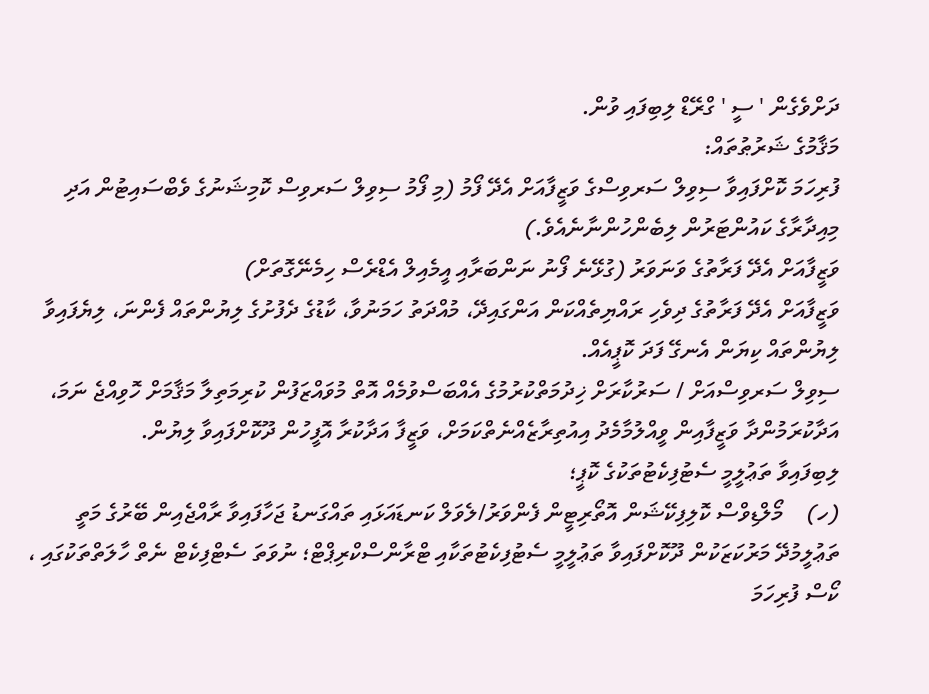ދަށްވެގެން ' ސީ ' ގްރޭޑް ލިބިފައި ވުން.
މަޤާމުގެ ޝަރުޠުތައް:
ފުރިހަމަ ކޮށްފައިވާ ސިވިލް ސަރވިސްގެ ވަޒީފާއަށް އެދޭ ފޯމު (މި ފޯމު ސިވިލް ސަރވިސް ކޮމިޝަނުގެ ވެބްސައިޓުން އަދި މިއިދާރާގެ ކައުންޓަރުން ލިބެންހުންނާނެއެވެ.)
ވަޒީފާއަށް އެދޭ ފަރާތުގެ ވަނަވަރު (ގުޅޭނެ ފޯނު ނަންބަރާއި އީމެއިލް އެޑްރެސް ހިމެނޭގޮތަށް)
ވަޒީފާއަށް އެދޭ ފަރާތުގެ ދިވެހި ރައްޔިތެއްކަން އަންގައިދޭ، މުއްދަތު ހަމަނުވާ، ކާޑުގެ ދެފުށުގެ ލިޔުންތައް ފެންނަ، ލިޔެފައިވާ ލިޔުންތައް ކިޔަން އެނގޭ ފަދަ ކޮޕީއެއް.
ސިވިލް ސަރވިސްއަށް / ސަރުކާރަށް ޚިދުމަތްކުރުމުގެ އެއްބަސްވުމެއް އޮތް މުވައްޒަފުން ކުރިމަތިލާ މަޤާމަށް ހޮވިއްޖެ ނަމަ، އަދާކުރަމުންދާ ވަޒީފާއިން ވީއްލުމާމެދު އިއުތިރާޒެއްނެތްކަމަށް، ވަޒީފާ އަދާކުރާ އޮފީހުން ދޫކޮށްފައިވާ ލިޔުން.
ލިބިފައިވާ ތަޢުލީމީ ސެޓުފިކެޓުތަކުގެ ކޮޕީ؛
(ހ)    މޯލްޑިވްސް ކޮލިފިކޭޝަން އޮތޯރިޓީން ފެންވަރު/ލެވަލް ކަނޑައަޅައި ތައްގަނޑު ޖަހާފައިވާ ރާއްޖެއިން ބޭރުގެ މަތީ ތަޢުލީމުދޭ މަރުކަޒަކުން ދޫކޮށްފައިވާ ތަޢުލީމީ ސެޓުފިކެޓުތަކާއި ޓްރާންސްކްރިޕްޓް؛ ނުވަތަ ސެޓްފިކެޓް ނެތް ހާލަތްތަކުގައި ، ކޯސް ފުރިހަމަ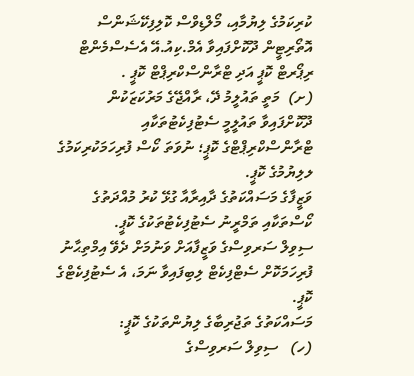ކުރިކަމުގެ ލިޔުމާއި، މޯލްޑިވްސް ކޮލިފިކޭޝަންސް އޮތޯރިޓީން ދޫކޮށްފައިވާ އެމް.ކިއު.އޭ އެސެސްމެންޓް ރިޕޯރޓް ކޮޕީ އަދި ޓްރާންސްކްރިޕްޓް ކޮޕީ .
(ށ)  މަތީ ތައުލީމު ދޭ، ރާއްޖޭގެ މަރުކަޒަކުން ދޫކޮށްފައިވާ ތައުލީމީ ސެޓުފިކެޓުތަކާއި ޓްރާންސްކްރިޕްޓްގެ ކޮޕީ؛ ނުވަތަ ކޯސް ފުރިހަމަކުރިކަމުގެ ލލިޔުމުގެ ކޮޕީ.
ވަޒީފާގެ މަސައްކަތުގެ ދާއިރާއާ ގުޅޭ ކުރު މުއްދަތުގެ ކޯސްތަކާއި ތަމްރީނު ސެޓުފިކެޓުތަކުގެ ކޮޕީ.
ސިވިލް ސަރވިސްގެ ވަޒީފާއަށް ވަނުމަށް ދެވޭ އިމްތިޙާނު ފުރިހަމަކޮށް ސެޓްފިކެޓް ލިބިފައިވާ ނަމަ، އެ ސެޓުފިކެޓްގެ ކޮޕީ.
މަސައްކަތުގެ ތަޖުރިބާގެ ލިޔުންތަކުގެ ކޮޕީ:
(ހ)   ސިވިލް ސަރވިސްގެ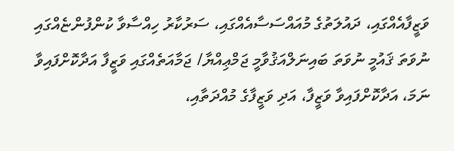ވަޒީފާއެއްގައި، ދައުލަތުގެ މުއައްސަސާއެއްގައި، ސަރުކާރު ހިއްސާވާ ކުންފުންޏެއްގައި ނުވަތަ ޤައުމީ ނުވަތަ ބައިނަލްއަޤުވާމީ ޖަމްޢިއްޔާ/ ޖަމާއަތެއްގައި ވަޒީފާ އަދާކޮށްފައިވާ ނަމަ، އަދާކޮށްފައިވާ ވަޒީފާ، އަދި ވަޒީފާގެ މުއްދަތާއި،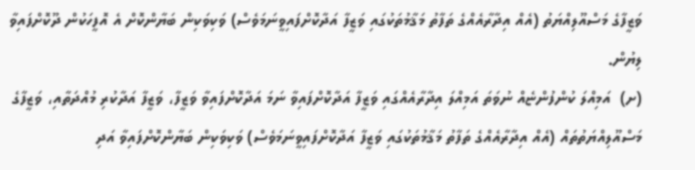ވަޒީފާގެ މަސްއޫލިއްޔަތު (އެއް އިދާރާއެއްގެ ތަފާތު މަޤާމުތަކުގައި ވަޒީފާ އަދާކޮށްފައިވީނަމަވެސް) ވަކިވަކިން ބަޔާންކޮށް އެ އޮފީހަކުން ދޫކޮށްފައިވާ ލިޔުން.
(ށ)  އަމިއްލަ ކުންފުންޏެއް ނުވަތަ އަމިއްލަ އިދާރާއެއްގައި ވަޒީފާ އަދާކޮށްފައިވާ ނަމަ އަދާކޮށްފައިވާ ވަޒީފާ، ވަޒީފާ އަދާކުރި މުއްދަތާއި، ވަޒީފާގެ މަސްއޫލިއްޔަތުތައް (އެއް އިދާރާއެއްގެ ތަފާތު މަޤާމުތަކުގައި ވަޒީފާ އަދާކޮށްފައިވީނަމަވެސް) ވަކިވަކިން ބަޔާންކޮށްފައިވާ އަދި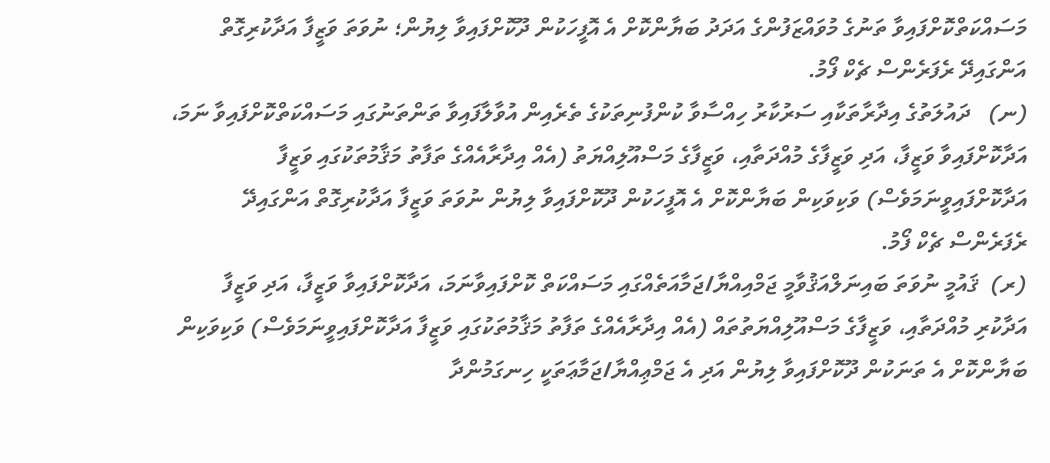މަސައްކަތްކޮށްފައިވާ ތަނުގެ މުވައްޒަފުންގެ އަދަދު ބަޔާންކޮށް އެ އޮފީހަކުން ދޫކޮށްފައިވާ ލިޔުން؛ ނުވަތަ ވަޒީފާ އަދާކުރިގޮތް އަންގައިދޭ ރެފަރެންސް ޗެކް ފޯމު.
(ނ)   ދައުލަތުގެ އިދާރާތަކާއި ސަރުކާރު ހިއްސާވާ ކުންފުނިތަކުގެ ތެރެއިން އުވާލާފައިވާ ތަންތަނުގައި މަސައްކަތްކޮށްފައިވާ ނަމަ،  އަދާކޮށްފައިވާ ވަޒީފާ، އަދި ވަޒީފާގެ މުއްދަތާއި، ވަޒީފާގެ މަސްއޫލިއްޔަތު (އެއް އިދާރާއެއްގެ ތަފާތު މަޤާމުތަކުގައި ވަޒީފާ އަދާކޮށްފައިވީނަމަވެސް) ވަކިވަކިން ބަޔާންކޮށް އެ އޮފީހަކުން ދޫކޮށްފައިވާ ލިޔުން ނުވަތަ ވަޒީފާ އަދާކުރިގޮތް އަންގައިދޭ ރެފަރެންސް ޗެކް ފޯމު.
(ރ)  ޤައުމީ ނުވަތަ ބައިނަލްއަޤުވާމީ ޖަމްއިއްޔާ/ޖަމާއަތެއްގައި މަސައްކަތް ކޮށްފައިވާނަމަ، އަދާކޮށްފައިވާ ވަޒީފާ، އަދި ވަޒީފާ އަދާކުރި މުއްދަތާއި، ވަޒީފާގެ މަސްއޫލިއްޔަތުތައް (އެއް އިދާރާއެއްގެ ތަފާތު މަޤާމުތަކުގައި ވަޒީފާ އަދާކޮށްފައިވީނަމަވެސް) ވަކިވަކިން ބަޔާންކޮށް އެ ތަނަކުން ދޫކޮށްފައިވާ ލިޔުން އަދި އެ ޖަމްޢިއްޔާ/ޖަމާޢަތަކީ ހިނގަމުންދާ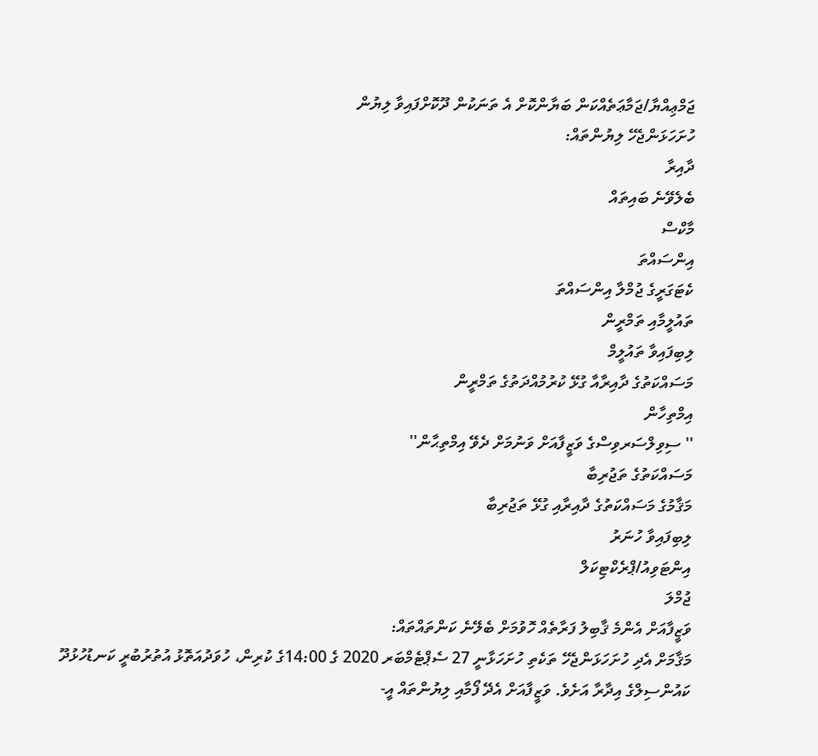ޖަމްޢިއްޔާ/ޖަމާޢަތެއްކަން ބަޔާންކޮށް އެ ތަނަކުން ދޫކޮށްފައިވާ ލިޔުން
ހުށަހަޅަންޖެހޭ ލިޔުންތައް:
ދާއިރާ
ބެލެވޭނެ ބައިތައް
މާކްސް
އިންސައްތަ
ކެޓަގަރީގެ ޖުމްލާ އިންސައްތަ
ތައުލީމާއި ތަމްރީން
ލިބިފައިވާ ތައުލީމް
މަސައްކަތުގެ ދާއިރާއާ ގުޅޭ ކުރުމުއްދަތުގެ ތަމްރީން
އިމްތިހާން
'' ސިވިލްސަރވިސްގެ ވަޒީފާއަށް ވަނުމަށް ދެވޭ އިމްތިޙާން''
މަސައްކަތުގެ ތަޖުރިބާ
މަޤާމުގެ މަސައްކަތުގެ ދާއިރާއި ގުޅޭ ތަޖުރިބާ
ލިބިފައިވާ ހުނަރު
އިންޓަވިއު/ޕްރެކްޓިކަލް
ޖުމްލަ
ވަޒީފާއަށް އެންމެ ޤާބިލު ފަރާތެއް ހޮވުމަށް ބެލޭނެ ކަންތައްތައް:
މަޤާމަށް އެދި ހުށަހަޅަންޖެހޭ ތަކެތި ހުށަހަޅާނީ 27 ސެޕްޓެމްބަރ 2020 ގެ 14:00ގެ ކުރިން، ހުވަދުއަތޮޅު އުތުރުބުރީ ކަނޑުހުޅުދޫ ކައުންސިލްގެ އިދާރާ އަށެވެ. ވަޒީފާއަށް އެދޭ ފޯމާއި ލިޔުންތައް އީ-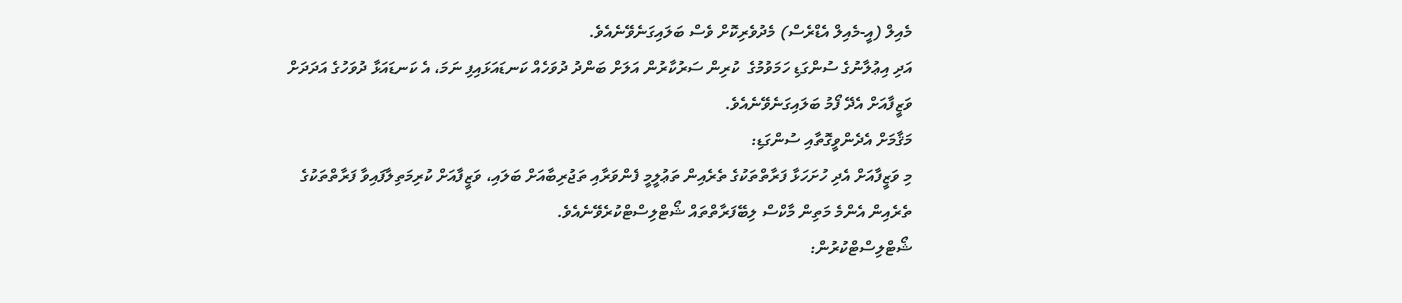މެއިލް (އީ-މެއިލް އެޑްރެސް) މެދުވެރިކޮށް ވެސް ބަލައިގަނެވޭނެއެވެ.
އަދި އިޢުލާނުގެ ސުންގަޑި ހަމަވުމުގެ  ކުރިން ސަރުކާރުން އަލަށް ބަންދު ދުވަހެއް ކަނޑައަޅައިފި ނަމަ، އެ ކަނޑައަޅާ ދުވަހުގެ އަދަދަށް ވަޒީފާއަށް އެދޭ ފޯމު ބަލައިގަނެވޭނެއެވެ.
މަޤާމަށް އެދެންވީގޮތާއި ސުންގަޑި:
މި ވަޒީފާއަށް އެދި ހުށަހަޅާ ފަރާތްތަކުގެ ތެރެއިން ތަޢުލީމީ ފެންވަރާއި ތަޖުރިބާއަށް ބަލައި، ވަޒީފާއަށް ކުރިމަތިލާފައިވާ ފަރާތްތަކުގެ ތެރެއިން އެންމެ މަތިން މާކްސް ލިބޭފަރާތްތައް ޝޯޓްލިސްޓްކުރެވޭނެއެވެ.
ޝޯޓްލިސްޓްކުރުން: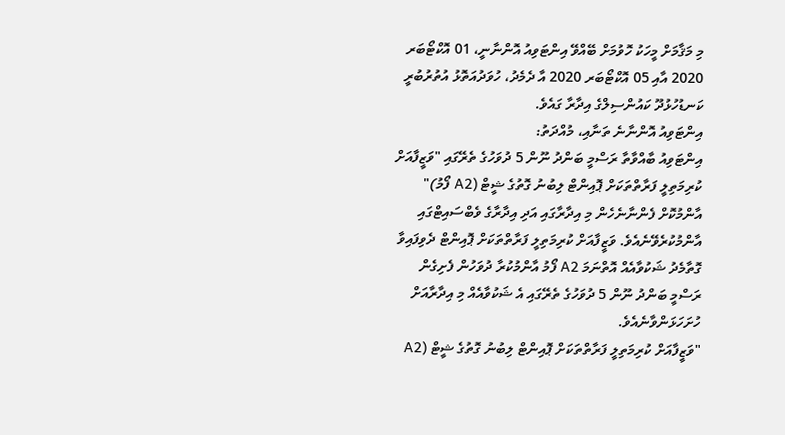މި މަޤާމަށް މީހަކު ހޮވުމަށް ބޭއްވޭ އިންޓަވިއު އޮންނާނީ، 01 އޮކްޓޯބަރ 2020 އާއި 05 އޮކްޓޯބަރ 2020 އާ ދެމެދު، ހުވަދުއަތޮޅު އުތުރުބުރީ ކަނޑުހުޅުދޫ ކައުންސިލްގެ އިދާރާ ގައެވެ.
އިންޓަވިއު އޮންނާނެ ތަނާއި، މުއްދަތު:
އިންޓަވިއު ބާއްވާތާ ރަސްމީ ބަންދު ނޫން 5 ދުވަހުގެ ތެރޭގައި "ވަޒީފާއަށް ކުރިމަތިލީ ފަރާތްތަކަށް ޕޮއިންޓް ލިބުނު ގޮތުގެ ޝީޓް (A2 ފޯމު)" އާންމުކޮށް ފެންނާނެހެން މި އިދާރާގައި އަދި އިދާރާގެ ވެބްސައިޓްގައި އާންމުކުރެވޭނެއެވެ. ވަޒީފާއަށް ކުރިމަތިލީ ފަރާތްތަކަށް ޕޮއިންޓް ދެވިފައިވާ ގޮތާމެދު ޝަކުވާއެއް އޮތްނަމަ A2 ފޯމު އާންމުކުރާ ދުވަހުން ފެށިގެން ރަސްމީ ބަންދު ނޫން 5 ދުވަހުގެ ތެރޭގައި އެ ޝަކުވާއެއް މި އިދާރާއަށް ހުށަހަޅަންވާނެއެވެ.
"ވަޒީފާއަށް ކުރިމަތިލީ ފަރާތްތަކަށް ޕޮއިންޓް ލިބުނު ގޮތުގެ ޝީޓް (A2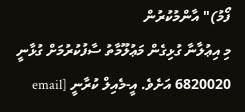ފޯމު)" އާންމުކުރުން
މި އިޢުލާނާ ގުޅިގެން މަޢުލޫމާތު ސާފުކުރުމަށް ގުޅާނީ 6820020 އަށެވެ. އީ-މެއިލް ކުރާނީ [email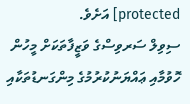protected] އަށެވެ.
ސިވިލް ސަރވިސްގެ ވަޒީފާތަކަށް މީހުން ހޮވުމާއި ޢައްޔަނުކުރުމުގެ މިންގަނޑުތަކާއި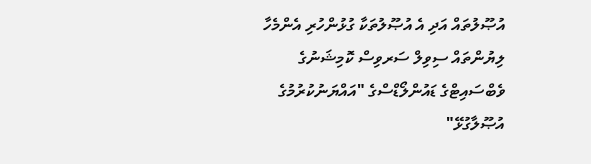އުޞޫލުތައް އަދި އެ އުޞޫލުތަކާ ގުޅުންހުރި އެންމެހާ ލިޔުންތައް ސިވިލް ސަރވިސް ކޮމިޝަނުގެ ވެބްސައިޓްގެ ޑައުންލޯޑްސްގެ "އައްޔަނުކުރުމުގެ އުޞޫލާގުޅޭ"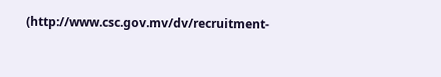(http://www.csc.gov.mv/dv/recruitment-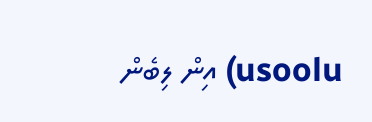usoolu) އިން ލިބެން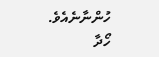ހުންނާނެއެވެ.
ހޯދާ